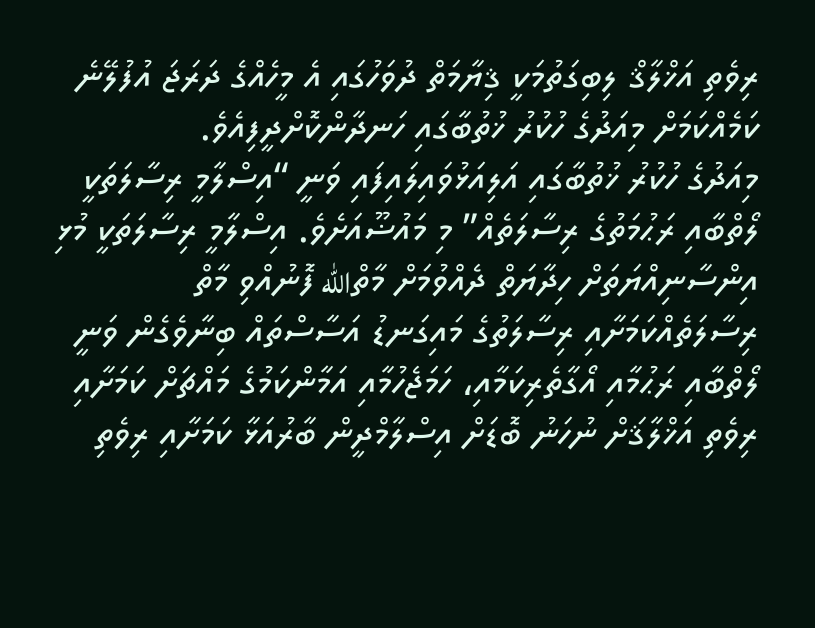ރިވެތި އަޚްލާޤް ލިބިގަތުމަކީ ޤިޔާމަތް ދުވަހުގައި އެ މީހެއްގެ ދަރަޖަ އުފުލޭނެ ކަމެއްކަމަށް މިއަދުގެ ހުކުރު ޚުތުބާގައި ހަނދާންކޮށްދީފިއެވެ.
މިއަދުގެ ހުކުރު ޚުތުބާގައި އަލިއަޅުވައިލައިފައި ވަނީ “އިސްލާމީ ރިސާލަތަކީ ލޯތްބާއި ރަޙުމަތުގެ ރިސާލަތެއް” މި މައުޟޫއަށެވެ. އިސްލާމީ ރިސާލަތަކީ މުޅި އިންސާނިއްޔަތަށް ހިދާޔަތް ދެއްވުމަށް މާތްالله ފޮނުއްވި މާތް ރިސާލަތެއްކަމަށާއި ރިސާލަތުގެ މައިގަނޑު އަސާސްތައް ބިނާވެގެން ވަނީ ލޯތްބާއި ރަޙުމާއި އޯގާތެރިކަމާއި، ހަމަޖެހުމާއި އަމާންކަމުގެ މައްޗަށް ކަމަށާއި ރިވެތި އަޚްލާޤަށް ނުހަނު ބޮޑަށް އިސްލާމްދީން ބާރުއަޅާ ކަމަށާއި ރިވެތި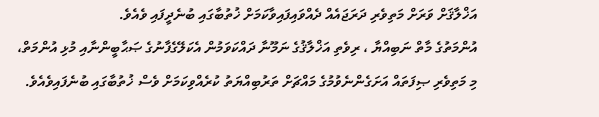އަޚްލާޤަށް ވަރަށް މަތިވެރި ދަރަޖައެއް ދެއްވައިފައިވާކަމަށް ޚުތުބާގައި ބުނެދީފައި ވެއެވެ.
އުންމަތުގެ މާތް ނަބިއްޔާ ، ރިވެތި އަޚްލާޤުގެ ނަމޫނާ ދައްކަވަމުން އެކަލޭގެފާނުގެ ޞަޙާބީންނާއި މުޅި އުންމަތް، މި މަތިވެރި ޞިފަތައް އަށަގެންނެވުމުގެ މައްޗަށް ތަރުބިއްޔަތު ކުރެއްވިކަމަށް ވެސް ޚުތުބާގައި ބުނެފައިވެއެވެ.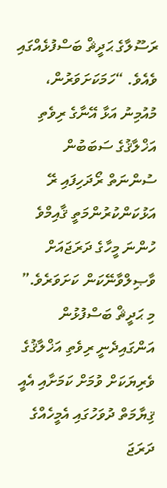ރަސޫލާގެ ޙަދީޘް ބަސްފުޅެއްގައި ވެއެވެ. “ހަމަކަށަވަރުން، މުއުމިނު އަޅާ އޭނާގެ ރިވެތި އަޚްލާޤުގެ ސަބަބުން ސުންނަތް ރޯދަހިފައި ރޭ އަޅުކަންކުރުންމަތީ ޤާއިމްވެ ހުންނަ މީހާގެ ދަރަޖައަށް ވާޞިލްވާނޭކަން ކަށަވަރެވެ.” މި ޙަދީޘް ބަސްފުޅުން އަންގައިދެނީ ރިވެތި އަޚްލާޤުގެ ވެރިޔަކަށް ވުމަށް ކަމަށާއި އެއީ ޤިޔާމަތް ދުވަހުގައި އެމީހެއްގެ ދަރަޖަ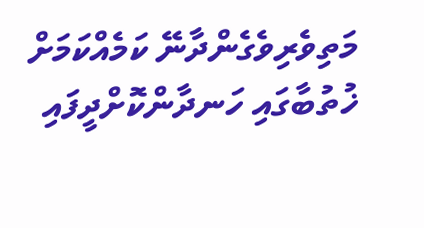މަތިވެރިވެގެންދާނޭ ކަމެއްކަމަށް ޚުތުބާގައި ހަނދާންކޮށްދީފައި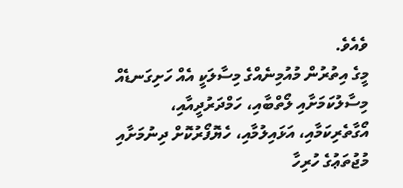ވެއެވެ.
މީގެ އިތުރުން މުއުމިނެއްގެ މިސާލަކީ އެއް ހަށިގަނޑެއް މިސާލުކަމަށާއި ލޯތްބާއި، ހަމްދަރުދީއާއި، އޯގާތެރިކަމާއި، އަޅައިލުމާއި، ހެޔޮފޯރުކޮށް ދިނުމަށާއި މުޖުތަޢުގެ ހުރިހާ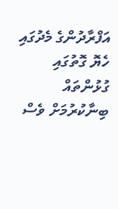އަފްރާދުންގެ މެދުގައި ހެޔޮ ގޮތުގައި ގުޅުންތައް ބިނާކުރުމަށް ވެސް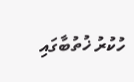ހުކުރު ޚުތުބާގައި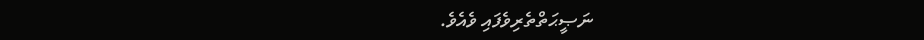ނަޞީޙަތްތެރިވެފައި ވެއެވެ.